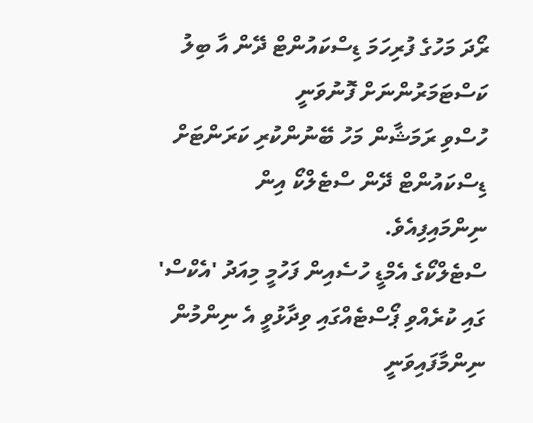ރޯދަ މަހުގެ ފުރިހަމަ ޑިސްކައުންޓް ދޭން އާ ބިލު ކަސްޓަމަރުންނަށް ފޮނުވަނީ
ހުސްވި ރަމަޝާން މަހު ބޭނުންކުރި ކަރަންޓަށް ޑިސްކައުންޓް ދޭން ސްޓެލްކޯ އިން ނިންމައިފިއެވެ.
ސްޓެލްކޯގެ އެމްޑީ ހުސެއިން ފަހުމީ މިއަދު 'އެކްސް' ގައި ކުރެއްވި ޕޯސްޓެއްގައި ވިދާޅުވީ އެ ނިންމުން ނިންމާފައިވަނީ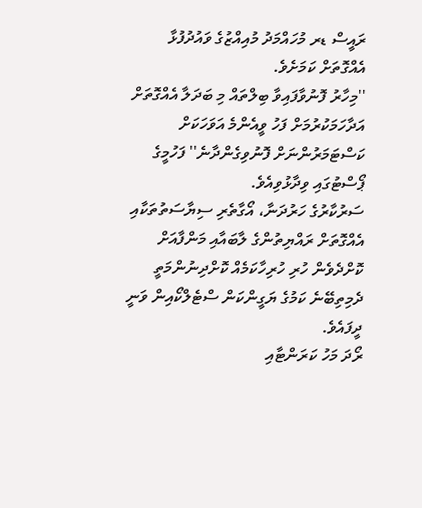ރައީސް ޑރ މުހައްމަދު މުއިއްޒުގެ ވައުދުފުޅާ އެއްގޮތަށް ކަމަށެވެ.
''މިހާރު ފޮނުވާފައިވާ ބިލްތައް މި ބަދަލާ އެއްގޮތަށް އަދާހަމަކުރުމަށް ފަހު ވީއެންމެ އަވަހަކަށް ކަސްޓަމަރުންނަށް ފޮނުވިގެންދާނެ'' ފަހުމީގެ ޕޯސްޓުގައި ވިދާޅުވިއެވެ.
ސަރުކާރުގެ ހަރުދަނާ، އޯގާތެރި ސިޔާސަތުތަކާއި އެއްގޮތަށް ރައްޔިތުންގެ ލާބައާއި މަންފާއަށް ކޮށްދެވެން ހުރި ހުރިހާކަމެއް ކޮށްދިނުންމަތީ ދެމިތިބޭނެ ކަމުގެ ޔަގީންކަން ސްޓެލްކޯއިން ވަނީ ދީފައެވެ.
ރޯދަ މަހު ކަރަންޓާއި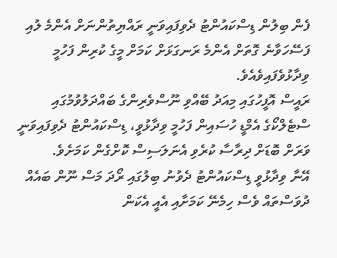ފެން ބިލުން ޑިސްކައުންޓު ދެވިފައިވަނީ ރައްޔިތުންނަށް އެންމެ ލުއި ފަސޭހަވާނެ ގޮތަށް އެންމެ ރަނގަޅަށް ކަމަށް މީގެ ކުރިން ފަހުމީ ވިދާޅުވެފައިވެއެވެ.
ރައީސް އޮފީހުގައި މިއަދު ބޭއްވި ނޫސްވެރިންގެ ބައްދަލުވުމުގައި ސްޓެލްކޯގެ އެމްޑީ ހުސައިން ފަހުމީ ވިދާޅުވީ، ޑިސްކައުންޓު ދެވިފައިވަނީ ވަރަށް ބޮޑަށް ދިރާސާ ކުރެވި އެނަލަސިސް ކޮށްގެން ކަމަށެވެ.
އޭނާ ވިދާޅުވީ ޑިސްކައުންޓު ދެވުނު ބިލުގައި ރޯދަ މަސް ނޫން ބައެއް ދުވަސްތައް ވެސް ހިމެނޭ ކަމަށާއި އެއީ އެކަން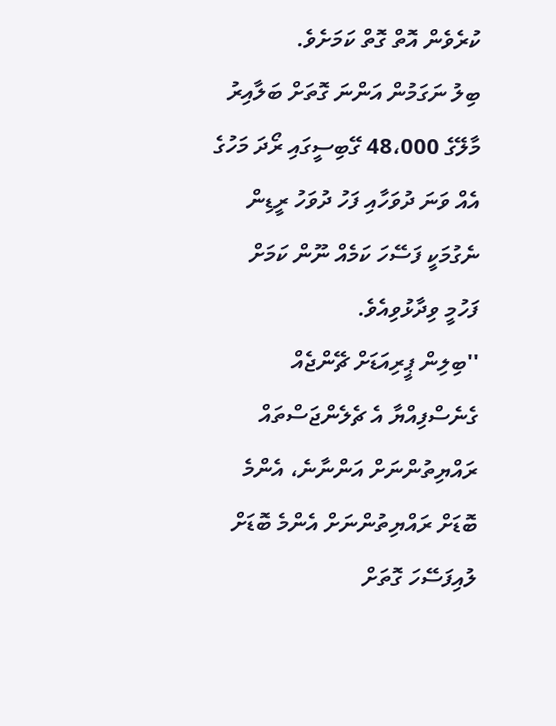ކުރެވެން އޮތް ގޮތް ކަމަށެވެ.
ބިލު ނަގަމުން އަންނަ ގޮތަށް ބަލާއިރު މާލޭގެ 48،000 ގޭބިސީގައި ރޯދަ މަހުގެ އެއް ވަނަ ދުވަހާއި ފަހު ދުވަހު ރީޑިން ނެގުމަކީ ފަސޭހަ ކަމެއް ނޫން ކަމަށް ފަހުމީ ވިދާޅުވިއެވެ.
''ބިލިން ޕީރިއަޑަށް ޗޭންޖެއް ގެނެސްފިއްޔާ އެ ޗެލެންޖަސްތައް ރައްޔިތުންނަށް އަންނާނެ، އެންމެ ބޮޑަށް ރައްޔިތުންނަށް އެންމެ ބޮޑަށް ލުއިފަސޭހަ ގޮތަށް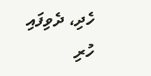ހެދި، ދެވިފައި ހުރި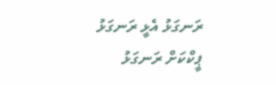ރަނގަޅު އެޅީ ރަނގަޅު ޕީކްކަށް ރަނގަޅު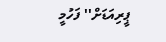ޕީރިއަޑަށް'' ފަހުމީ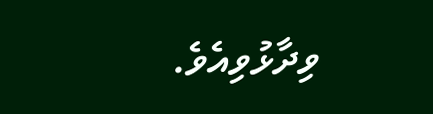ވިދާޅުވިއެވެ.